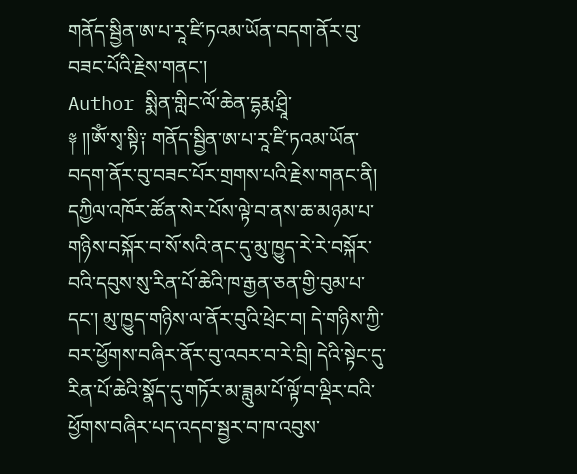གནོད་སྦྱིན་ཨ་པ་རཱ་ཛི་ཏའམ་ཡོན་བདག་ནོར་བུ་བཟང་པོའི་རྗེས་གནང་།
Author སྨིན་གླིང་ལོ་ཆེན་དྷརྨ་ཤྲཱི་
༈ །།ༀ་སྭ་སྟི༑ གནོད་སྦྱིན་ཨ་པ་རཱ་ཛི་ཏའམ་ཡོན་བདག་ནོར་བུ་བཟང་པོར་གྲགས་པའི་རྗེས་གནང་ནི། དཀྱིལ་འཁོར་ཚོན་སེར་པོས་ལྟེ་བ་ནས་ཆ་མཉམ་པ་གཉིས་བསྐོར་བ་སོ་སའི་ནང་དུ་མུ་ཁྱུད་རེ་རེ་བསྐོར་བའི་དབུས་སུ་རིན་པོ་ཆེའི་ཁ་རྒྱན་ཅན་གྱི་བུམ་པ་དང་། མུ་ཁྱུད་གཉིས་ལ་ནོར་བུའི་ཕྲེང་བ། དེ་གཉིས་ཀྱི་བར་ཕྱོགས་བཞིར་ནོར་བུ་འབར་བ་རེ་བྲི། དེའི་སྟེང་དུ་རིན་པོ་ཆེའི་སྣོད་དུ་གཏོར་མ་ཟླུམ་པོ་ལྟོ་བ་ལྡིར་བའི་ཕྱོགས་བཞིར་པད་འདབ་སྦྱར་བ་ཁ་འབུས་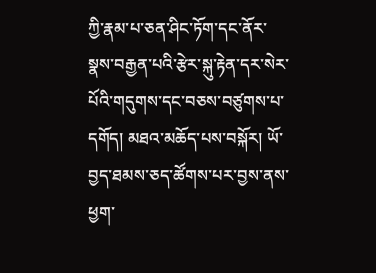ཀྱི་རྣམ་པ་ཅན་ཤིང་ཏོག་དང་ནོར་སྣས་བརྒྱན་པའི་རྩེར་སྐུ་རྟེན་དར་སེར་པོའི་གདུགས་དང་བཅས་བཙུགས་པ་དགོད། མཐའ་མཆོད་པས་བསྐོར། ཡོ་བྱད་ཐམས་ཅད་ཚོགས་པར་བྱས་ནས་ཕྱག་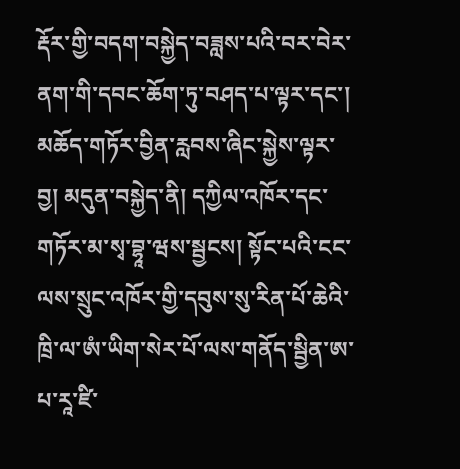རྡོར་གྱི་བདག་བསྐྱེད་བཟླས་པའི་བར་བེར་ནག་གི་དབང་ཆོག་ཏུ་བཤད་པ་ལྟར་དང་། མཆོད་གཏོར་བྱིན་རླབས་ཞིང་སྐྱེས་ལྟར་བྱ། མདུན་བསྐྱེད་ནི། དཀྱིལ་འཁོར་དང་གཏོར་མ་སྭ་བྷཱ་ཝས་སྦྱངས། སྟོང་པའི་ངང་ལས་སྲུང་འཁོར་གྱི་དབུས་སུ་རིན་པོ་ཆེའི་ཁྲི་ལ་ཨཾ་ཡིག་སེར་པོ་ལས་གནོད་སྦྱིན་ཨ་པ་རཱ་ཛི་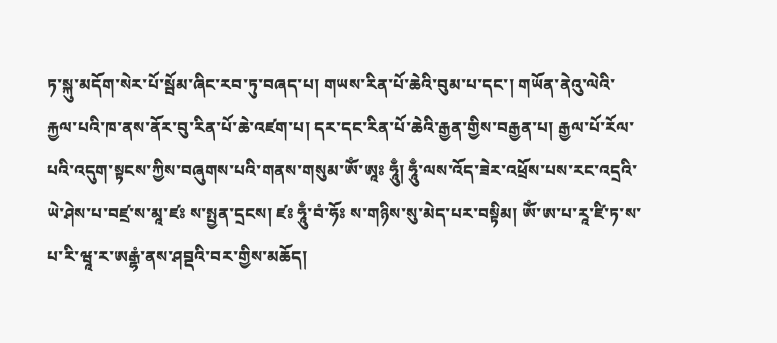ཏ་སྐུ་མདོག་སེར་པོ་སྦོམ་ཞིང་རབ་ཏུ་བཞད་པ། གཡས་རིན་པོ་ཆེའི་བུམ་པ་དང་། གཡོན་ནེའུ་ལེའི་རྐྱལ་པའི་ཁ་ནས་ནོར་བུ་རིན་པོ་ཆེ་འཛག་པ། དར་དང་རིན་པོ་ཆེའི་རྒྱན་གྱིས་བརྒྱན་པ། རྒྱལ་པོ་རོལ་པའི་འདུག་སྟངས་ཀྱིས་བཞུགས་པའི་གནས་གསུམ་ༀ་ཨཱཿ ཧཱུྃ། ཧཱུྃ་ལས་འོད་ཟེར་འཕྲོས་པས་རང་འདྲའི་ཡེ་ཤེས་པ་བཛྲ་ས་མཱ་ཛཿ ས་སྤྱན་དྲངས། ཛཿ ཧཱུྃ་བཾ་ཧོཿ ས་གཉིས་སུ་མེད་པར་བསྟིམ། ༀ་ཨ་པ་རཱ་ཛི་ཏ་ས་པ་རི་ཝཱ་ར་ཨརྒྷཾ་ནས་ཤབྡའི་བར་གྱིས་མཆོད།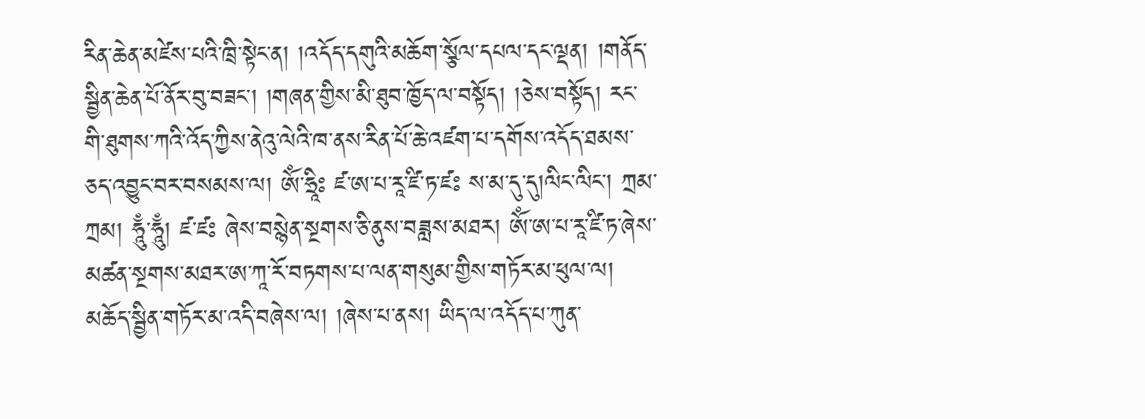རིན་ཆེན་མཛེས་པའི་ཁྲི་སྟེང་ན། །འདོད་དགུའི་མཆོག་སྩོལ་དཔལ་དང་ལྡན། །གནོད་སྦྱིན་ཆེན་པོ་ནོར་བུ་བཟང་། །གཞན་གྱིས་མི་ཐུབ་ཁྱོད་ལ་བསྟོད། །ཅེས་བསྟོད། རང་གི་ཐུགས་ཀའི་འོད་ཀྱིས་ནེའུ་ལེའི་ཁ་ནས་རིན་པོ་ཆེ་འཛག་པ་དགོས་འདོད་ཐམས་ཅད་འབྱུང་བར་བསམས་ལ། ༀ་ཧྲཱིཿ ཛ་ཨ་པ་རཱ་ཛི་ཏ་ཛཿ ས་མ་དུ་དུ།ལིང་ལིང་། ཀྲམ་ཀྲམ། ཧཱུྃ་ཧཱུྃ། ཛ་ཛཿ ཞེས་བསྙེན་སྔགས་ཅི་ནུས་བཟླས་མཐར། ༀ་ཨ་པ་རཱ་ཛི་ཏ་ཞེས་མཚན་སྔགས་མཐར་ཨ་ཀཱ་རོ་བཏགས་པ་ལན་གསུམ་གྱིས་གཏོར་མ་ཕུལ་ལ། མཆོད་སྦྱིན་གཏོར་མ་འདི་བཞེས་ལ། །ཞེས་པ་ནས། ཡིད་ལ་འདོད་པ་ཀུན་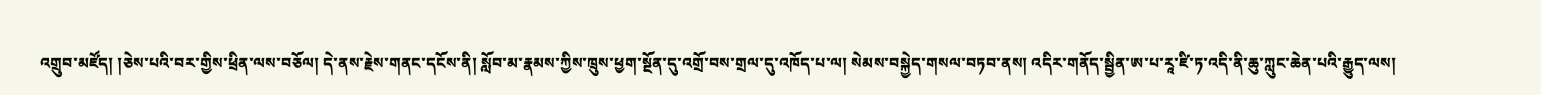འགྲུབ་མཛོད། །ཅེས་པའི་བར་གྱིས་ཕྲིན་ལས་བཅོལ། དེ་ནས་རྗེས་གནང་དངོས་ནི། སློབ་མ་རྣམས་ཀྱིས་ཁྲུས་ཕྱག་སྔོན་དུ་འགྲོ་བས་གྲལ་དུ་འཁོད་པ་ལ། སེམས་བསྐྱེད་གསལ་བཏབ་ནས། འདིར་གནོད་སྦྱིན་ཨ་པ་རཱ་ཛི་ཏ་འདི་ནི་ཆུ་ཀླུང་ཆེན་པའི་རྒྱུད་ལས།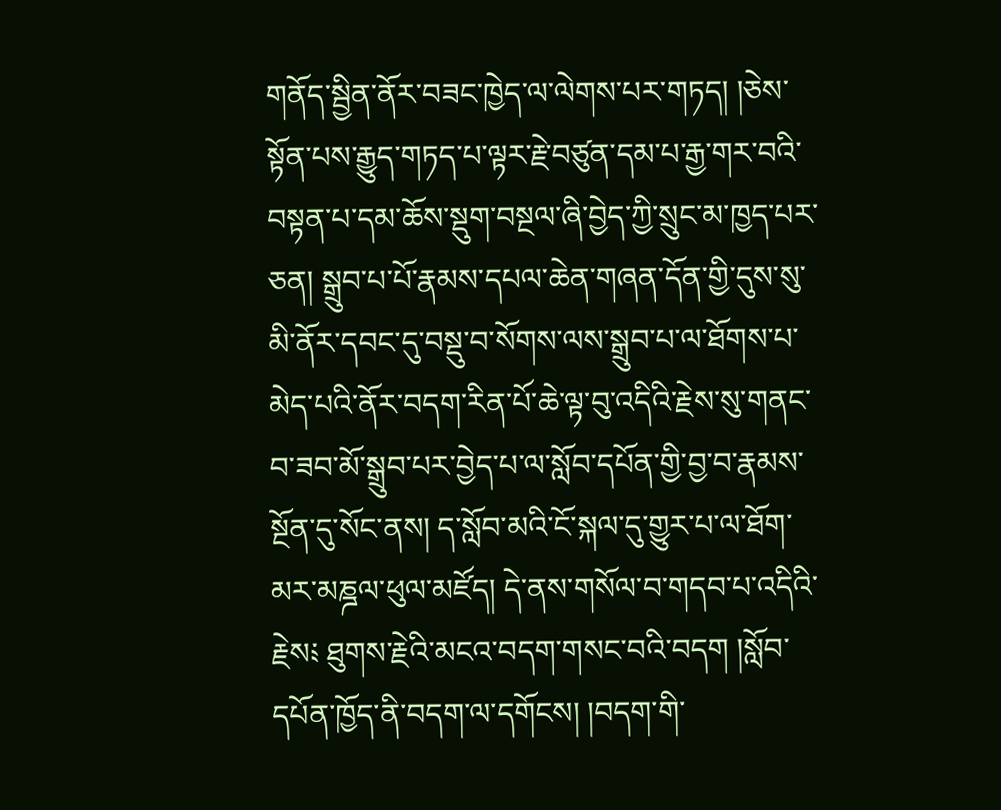གནོད་སྦྱིན་ནོར་བཟང་ཁྱེད་ལ་ལེགས་པར་གཏད། །ཅེས་སྟོན་པས་རྒྱུད་གཏད་པ་ལྟར་རྗེ་བཙུན་དམ་པ་རྒྱ་གར་བའི་བསྟན་པ་དམ་ཆོས་སྡུག་བསྔལ་ཞི་བྱེད་ཀྱི་སྲུང་མ་ཁྱད་པར་ཅན། སྒྲུབ་པ་པོ་རྣམས་དཔལ་ཆེན་གཞན་དོན་གྱི་དུས་སུ་མི་ནོར་དབང་དུ་བསྡུ་བ་སོགས་ལས་སྒྲུབ་པ་ལ་ཐོགས་པ་མེད་པའི་ནོར་བདག་རིན་པོ་ཆེ་ལྟ་བུ་འདིའི་རྗེས་སུ་གནང་བ་ཟབ་མོ་སྒྲུབ་པར་བྱེད་པ་ལ་སློབ་དཔོན་གྱི་བྱ་བ་རྣམས་སྔོན་དུ་སོང་ནས། ད་སློབ་མའི་ངོ་སྐལ་དུ་གྱུར་པ་ལ་ཐོག་མར་མཎྜལ་ཕུལ་མཛོད། དེ་ནས་གསོལ་བ་གདབ་པ་འདིའི་རྗེས༴ ཐུགས་རྗེའི་མངའ་བདག་གསང་བའི་བདག །སློབ་དཔོན་ཁྱོད་ནི་བདག་ལ་དགོངས། །བདག་གི་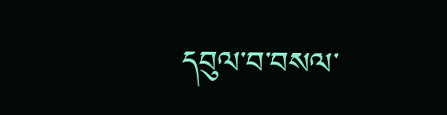དབུལ་བ་བསལ་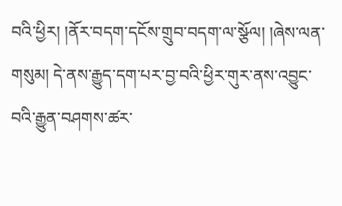བའི་ཕྱིར། །ནོར་བདག་དངོས་གྲུབ་བདག་ལ་སྩོལ། །ཞེས་ལན་གསུམ། དེ་ནས་རྒྱུད་དག་པར་བྱ་བའི་ཕྱིར་གུར་ནས་འབྱུང་བའི་རྒྱུན་བཤགས་ཚར་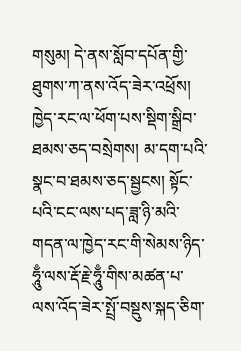གསུམ། དེ་ནས་སློབ་དཔོན་གྱི་ཐུགས་ཀ་ནས་འོད་ཟེར་འཕྲོས། ཁྱེད་རང་ལ་ཕོག་པས་སྡིག་སྒྲིབ་ཐམས་ཅད་བསྲེགས། མ་དག་པའི་སྣང་བ་ཐམས་ཅད་སྦྱངས། སྟོང་པའི་ངང་ལས་པད་ཟླ་ཉི་མའི་གདན་ལ་ཁྱེད་རང་གི་སེམས་ཉིད་ཧཱུྃ་ལས་རྡོ་རྗེ་ཧཱུྃ་གིས་མཚན་པ་ལས་འོད་ཟེར་སྤྲོ་བསྡུས་སྐད་ཅིག་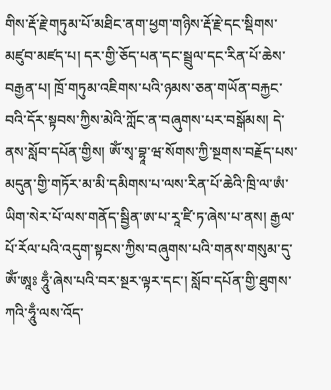གིས་རྡོ་རྗེ་གཏུམ་པོ་མཐིང་ནག་ཕྱག་གཉིས་རྡོ་རྗེ་དང་སྡིགས་མཛུབ་མཛད་པ། དར་གྱི་ཅོད་པན་དང་སྦྲུལ་དང་རིན་པོ་ཆེས་བརྒྱན་པ། ཁྲོ་གཏུམ་འཇིགས་པའི་ཉམས་ཅན་གཡོན་བརྐྱང་བའི་དོར་སྟབས་ཀྱིས་མེའི་ཀློང་ན་བཞུགས་པར་བསྒོམས། དེ་ནས་སློབ་དཔོན་གྱིས། ༀ་སྭ་བྷཱ་ཝ་སོགས་ཀྱི་སྔགས་བརྗོད་པས་མདུན་གྱི་གཏོར་མ་མི་དམིགས་པ་ལས་རིན་པོ་ཆེའི་ཁྲི་ལ་ཨཾ་ཡིག་སེར་པོ་ལས་གནོད་སྦྱིན་ཨ་པ་རཱ་ཛི་ཏ་ཞེས་པ་ནས། རྒྱལ་པོ་རོལ་པའི་འདུག་སྟངས་ཀྱིས་བཞུགས་པའི་གནས་གསུམ་དུ་ༀ་ཨཱཿ ཧཱུྃ་ཞེས་པའི་བར་སྔར་ལྟར་དང་། སློབ་དཔོན་གྱི་ཐུགས་ཀའི་ཧཱུྃ་ལས་འོད་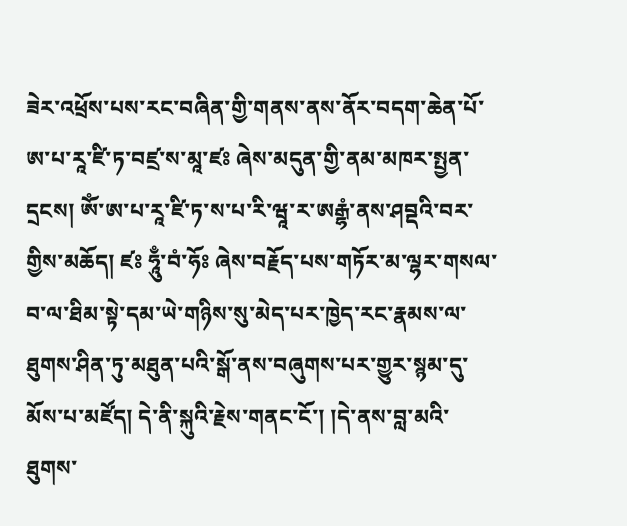ཟེར་འཕྲོས་པས་རང་བཞིན་གྱི་གནས་ནས་ནོར་བདག་ཆེན་པོ་ཨ་པ་རཱ་ཛི་ཏ་བཛྲ་ས་མཱ་ཛཿ ཞེས་མདུན་གྱི་ནམ་མཁར་སྤྱན་དྲངས། ༀ་ཨ་པ་རཱ་ཛི་ཏ་ས་པ་རི་ཝཱ་ར་ཨརྒྷཾ་ནས་ཤབྡའི་བར་གྱིས་མཆོད། ཛཿ ཧཱུྃ་བཾ་ཧོཿ ཞེས་བརྗོད་པས་གཏོར་མ་ལྷར་གསལ་བ་ལ་ཐིམ་སྟེ་དམ་ཡེ་གཉིས་སུ་མེད་པར་ཁྱེད་རང་རྣམས་ལ་ཐུགས་ཤིན་ཏུ་མཐུན་པའི་སྒོ་ནས་བཞུགས་པར་གྱུར་སྙམ་དུ་མོས་པ་མཛོད། དེ་ནི་སྐུའི་རྗེས་གནང་ངོ་། །དེ་ནས་བླ་མའི་ཐུགས་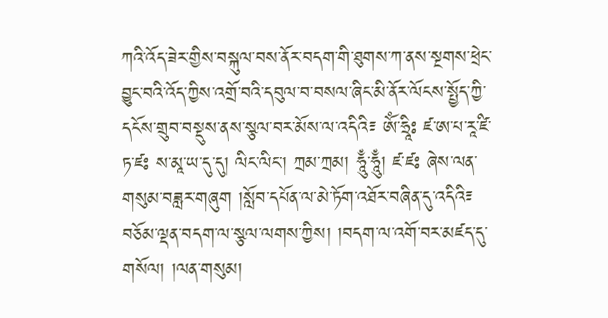ཀའི་འོད་ཟེར་གྱིས་བསྐུལ་བས་ནོར་བདག་གི་ཐུགས་ཀ་ནས་སྔགས་ཕྲེང་བྱུང་བའི་འོད་ཀྱིས་འགྲོ་བའི་དབུལ་བ་བསལ་ཞིང་མི་ནོར་ལོངས་སྤྱོད་ཀྱི་དངོས་གྲུབ་བསྡུས་ནས་སྩལ་བར་མོས་ལ་འདིའི༴ ༀ་ཧྲཱིཿ ཛ་ཨ་པ་རཱ་ཛི་ཏ་ཛཿ ས་མཱ་ཡ་དུ་དུ། ལིང་ལིང་། ཀྲམ་ཀྲམ། ཧཱུྃ་ཧཱུྃ། ཛ་ཛཿ ཞེས་ལན་གསུམ་བཟླར་གཞུག །སློབ་དཔོན་ལ་མེ་ཏོག་འཐོར་བཞིན་དུ་འདིའི༴ བཅོམ་ལྡན་བདག་ལ་སྩལ་ལགས་ཀྱིས། །བདག་ལ་འགོ་བར་མཛད་དུ་གསོལ། །ལན་གསུམ།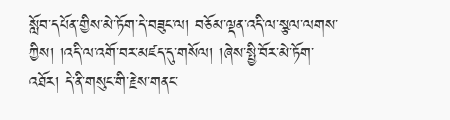སློབ་དཔོན་གྱིས་མེ་ཏོག་དེ་བཟུང་ལ། བཅོམ་ལྡན་འདི་ལ་སྩལ་ལགས་ཀྱིས། །འདི་ལ་འགོ་བར་མཛད་དུ་གསོལ། །ཞེས་སྤྱི་བོར་མེ་ཏོག་འཐོར། དེ་ནི་གསུང་གི་རྗེས་གནང་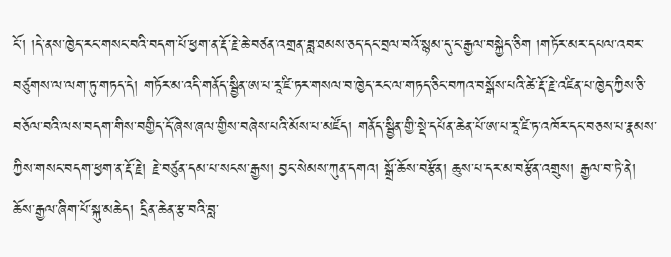ངོ་། །དེ་ནས་ཁྱེད་རང་གསང་བའི་བདག་པོ་ཕྱག་ན་རྡོ་རྗེ་ཆེ་བཙན་འགྲན་ཟླ་ཐམས་ཅད་དང་བྲལ་བའོ་སྙམ་དུ་ང་རྒྱལ་བསྐྱེད་ཅིག །གཏོར་མར་དཔལ་འབར་བཙུགས་ལ་ལག་ཏུ་གཏད་དེ། གཏོར་མ་འདི་གནོད་སྦྱིན་ཨ་པ་རཱ་ཛི་ཏར་གསལ་བ་ཁྱེད་རང་ལ་གཏད་ཅིང་བཀའ་བསྒོས་པའི་ཚེ་རྡོ་རྗེ་འཛིན་པ་ཁྱེད་ཀྱིས་ཅི་བཅོལ་བའི་ལས་བདག་གིས་བགྱིད་དོ་ཞེས་ཞལ་གྱིས་བཞེས་པའི་མོས་པ་མཛོད། གནོད་སྦྱིན་གྱི་སྡེ་དཔོན་ཆེན་པོ་ཨ་པ་རཱ་ཛི་ཏ་འཁོར་དང་བཅས་པ་རྣམས་ཀྱིས་གསང་བདག་ཕྱག་ན་རྡོ་རྗེ། རྗེ་བཙུན་དམ་པ་སངས་རྒྱས། བྱང་སེམས་ཀུན་དགའ། སྒྲོ་ཆོས་བརྩོན། ཆུས་པ་དར་མ་བརྩོན་འགྲུས། རྒྱལ་བ་ཏེ་ནེ། ཆོས་རྒྱལ་ཞིག་པོ་སྐུ་མཆེད། དྲིན་ཆེན་རྩ་བའི་བླ་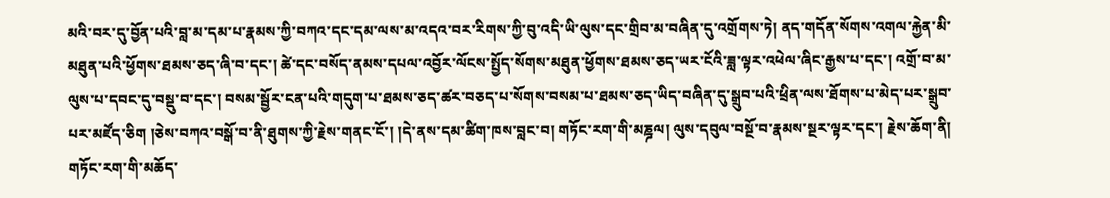མའི་བར་དུ་བྱོན་པའི་བླ་མ་དམ་པ་རྣམས་ཀྱི་བཀའ་དང་དམ་ལས་མ་འདའ་བར་རིགས་ཀྱི་བུ་འདི་ཡི་ལུས་དང་གྲིབ་མ་བཞིན་དུ་འགྲོགས་ཏེ། ནད་གདོན་སོགས་འགལ་རྐྱེན་མི་མཐུན་པའི་ཕྱོགས་ཐམས་ཅད་ཞི་བ་དང་། ཚེ་དང་བསོད་ནམས་དཔལ་འབྱོར་ལོངས་སྤྱོད་སོགས་མཐུན་ཕྱོགས་ཐམས་ཅད་ཡར་ངོའི་ཟླ་ལྟར་འཕེལ་ཞིང་རྒྱས་པ་དང་། འགྲོ་བ་མ་ལུས་པ་དབང་དུ་བསྡུ་བ་དང་། བསམ་སྦྱོར་ངན་པའི་གདུག་པ་ཐམས་ཅད་ཚར་བཅད་པ་སོགས་བསམ་པ་ཐམས་ཅད་ཡིད་བཞིན་དུ་སྒྲུབ་པའི་ཕྲིན་ལས་ཐོགས་པ་མེད་པར་སྒྲུབ་པར་མཛོད་ཅིག །ཅེས་བཀའ་བསྒོ་བ་ནི་ཐུགས་ཀྱི་རྗེས་གནང་ངོ་། །དེ་ནས་དམ་ཚིག་ཁས་བླང་བ། གཏོང་རག་གི་མཎྜལ། ལུས་དབུལ་བསྔོ་བ་རྣམས་སྔར་ལྟར་དང་། རྗེས་ཆོག་ནི། གཏོང་རག་གི་མཆོད་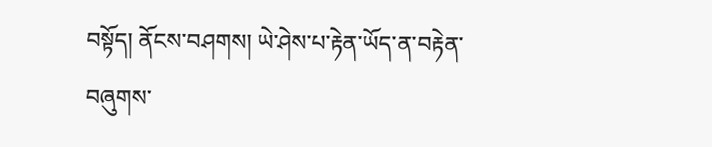བསྟོད། ནོངས་བཤགས། ཡེ་ཤེས་པ་རྟེན་ཡོད་ན་བརྟེན་བཞུགས་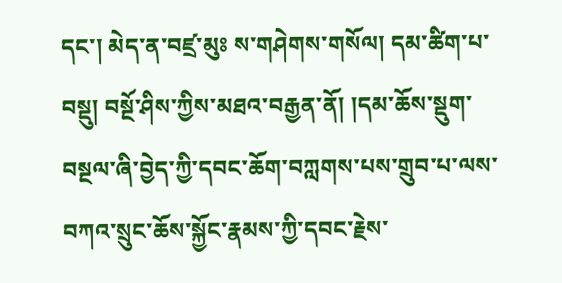དང་། མེད་ན་བཛྲ་མུཿ ས་གཤེགས་གསོལ། དམ་ཚིག་པ་བསྡུ། བསྔོ་ཤིས་ཀྱིས་མཐའ་བརྒྱན་ནོ། །དམ་ཆོས་སྡུག་བསྔལ་ཞི་བྱེད་ཀྱི་དབང་ཆོག་བཀླགས་པས་གྲུབ་པ་ལས་བཀའ་སྲུང་ཆོས་སྐྱོང་རྣམས་ཀྱི་དབང་རྗེས་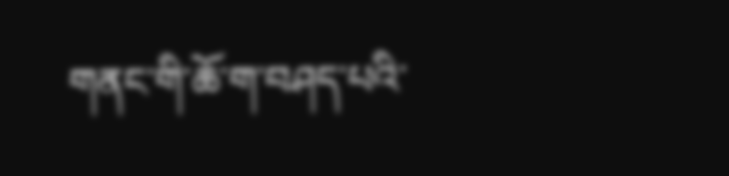གནང་གི་ཆོ་ག་བཤད་པའི་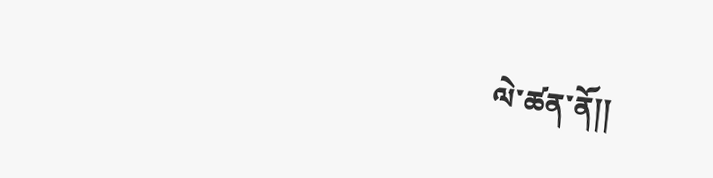ལེ་ཚན་ནོ།།